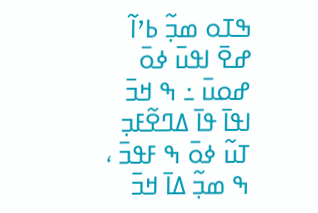ߒߠߋ ߘߏ߲߬ ߕߴߊ߬ ߝߐ߫ ߊߟߎ߫ ߦߋ߫ ߝߋߎ߫ ߸ ߒ ߞߏ߫ ߊߟߊ߫ ߟߊ߫ ߡߣߐ߬ߓߏ߲ ߠߎ߬ ߦߋ߫ ߒ ߓߟߏ߫ ، ߒ ߘߏ߲߬ ߡߊ߫ ߞߏ߫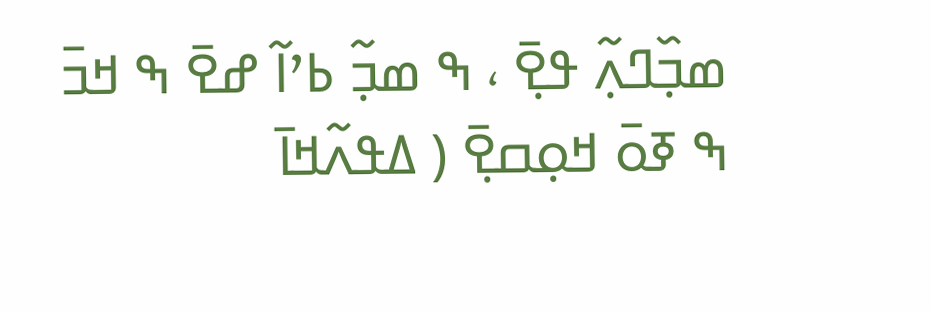ߘߏ߲߰ߣߍ߲߬ ߟߐ߲߫ ، ߒ ߘߏ߲߬ ߕߴߊ߬ ߝߐ߫ ߒ ߞߏ߫ ߒ ߧߋ߫ ߞߋ߲ߛߐ߲߫ ( ߡߟߍ߬ߞߊ߫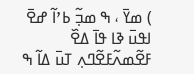) ߘߌ߫ ، ߒ ߘߏ߲߬ ߕߴߊ߬ ߝߐ߫ ߊߟߎ߫ ߢߊ ߟߊ߫ ߡߐ߰ ߓߐ߬ߘߍ߬ߓߐ߬ߣߍ߲ ߠߎ߫ ߡߊ߬ ߒ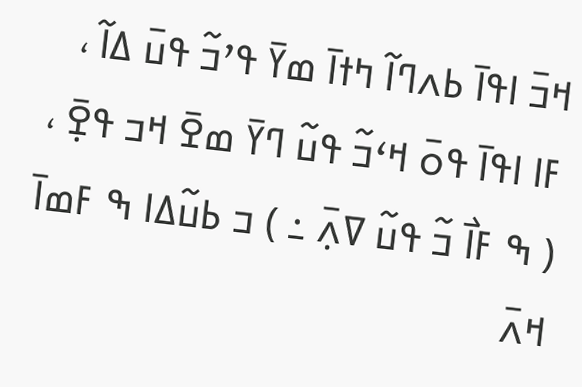ߞߏ߫ ߊߟߊ߫ ߕߍߣߊ߬ ߤߙߊ߫ ߘߌ߫ ߟߴߏ߬ ߟߎ߫ ߡߊ߬ ، ߓߊ ߊߟߊ߫ ߟߋ߫ ߞߵߏ߬ ߟߎ߬ ߣߌ߫ ߘߐ߫ ߞߏ ߟߐ߲߫ ، ( ߒ ߓߊ߯ ߏ߬ ߟߎ߬ ߜߍ߲߫ ߸ ) ߏ ߕߎ߬ߡߊ ߒ ߓߘߊ߫ ߞߍ߫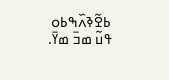ߕߐ߬ߢߍ߰ߒߕߋ ߟߎ߬ ߘߏ߫ ߘߌ߫.